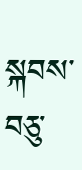སྐབས་བཅུ་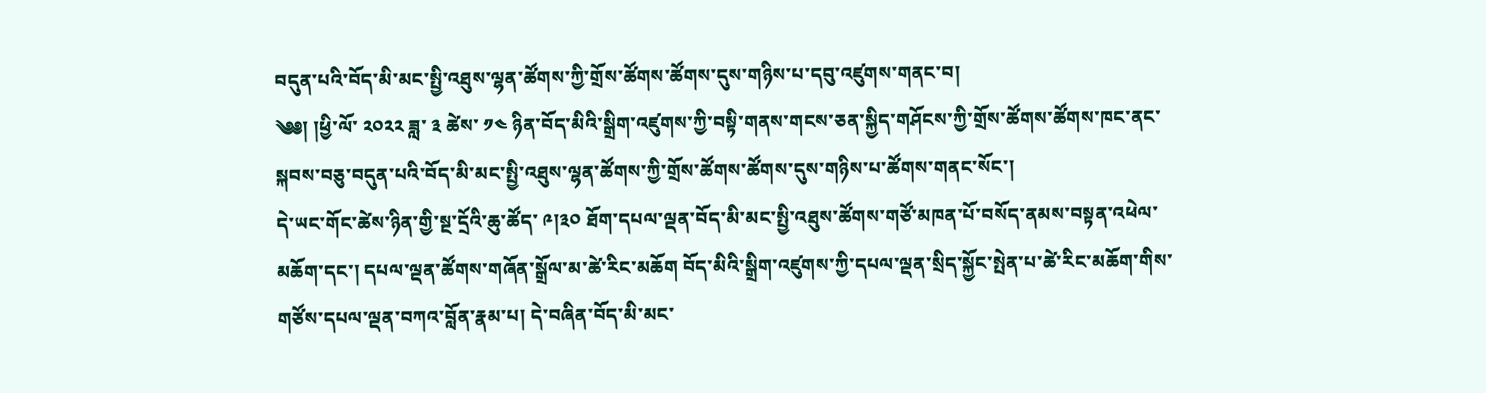བདུན་པའི་བོད་མི་མང་སྤྱི་འཐུས་ལྷན་ཚོགས་ཀྱི་གྲོས་ཚོགས་ཚོགས་དུས་གཉིས་པ་དབུ་འཛུགས་གནང་བ།
༄༅། །ཕྱི་ལོ་ ༢༠༢༢ ཟླ་ ༣ ཚེས་ ༡༤ ཉིན་བོད་མིའི་སྒྲིག་འཛུགས་ཀྱི་བསྟི་གནས་གངས་ཅན་སྐྱིད་གཤོངས་ཀྱི་གྲོས་ཚོགས་ཚོགས་ཁང་ནང་སྐབས་བཅུ་བདུན་པའི་བོད་མི་མང་སྤྱི་འཐུས་ལྷན་ཚོགས་ཀྱི་གྲོས་ཚོགས་ཚོགས་དུས་གཉིས་པ་ཚོགས་གནང་སོང་།
དེ་ཡང་གོང་ཚེས་ཉིན་གྱི་སྔ་དྲོའི་ཆུ་ཚོད་ ༩།༣༠ ཐོག་དཔལ་ལྡན་བོད་མི་མང་སྤྱི་འཐུས་ཚོགས་གཙོ་མཁན་པོ་བསོད་ནམས་བསྟན་འཕེལ་མཆོག་དང་། དཔལ་ལྡན་ཚོགས་གཞོན་སྒྲོལ་མ་ཚེ་རིང་མཆོག བོད་མིའི་སྒྲིག་འཛུགས་ཀྱི་དཔལ་ལྡན་སྲིད་སྐྱོང་སྤེན་པ་ཚེ་རིང་མཆོག་གིས་གཙོས་དཔལ་ལྡན་བཀའ་བློན་རྣམ་པ། དེ་བཞིན་བོད་མི་མང་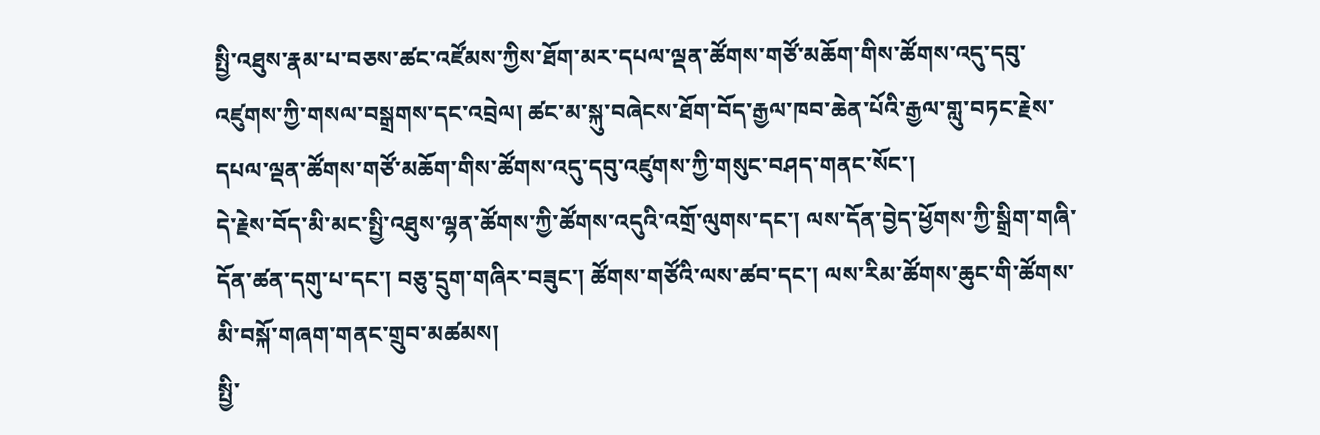སྤྱི་འཐུས་རྣམ་པ་བཅས་ཚང་འཛོམས་ཀྱིས་ཐོག་མར་དཔལ་ལྡན་ཚོགས་གཙོ་མཆོག་གིས་ཚོགས་འདུ་དབུ་འཛུགས་ཀྱི་གསལ་བསྒྲགས་དང་འབྲེལ། ཚང་མ་སྐུ་བཞེངས་ཐོག་བོད་རྒྱལ་ཁབ་ཆེན་པོའི་རྒྱལ་གླུ་བཏང་རྗེས་དཔལ་ལྡན་ཚོགས་གཙོ་མཆོག་གིས་ཚོགས་འདུ་དབུ་འཛུགས་ཀྱི་གསུང་བཤད་གནང་སོང་།
དེ་རྗེས་བོད་མི་མང་སྤྱི་འཐུས་ལྷན་ཚོགས་ཀྱི་ཚོགས་འདུའི་འགྲོ་ལུགས་དང་། ལས་དོན་བྱེད་ཕྱོགས་ཀྱི་སྒྲིག་གཞི་དོན་ཚན་དགུ་པ་དང་། བཅུ་དྲུག་གཞིར་བཟུང་། ཚོགས་གཙོའི་ལས་ཚབ་དང་། ལས་རིམ་ཚོགས་ཆུང་གི་ཚོགས་མི་བསྐོ་གཞག་གནང་གྲུབ་མཚམས།
སྤྱི་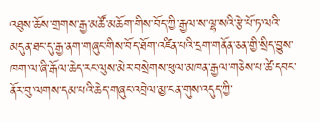འཐུས་ཆོས་གྲགས་རྒྱ་མཚོ་མཆོག་གིས་བོད་ཀྱི་རྒྱལ་ས་ལྷ་སའི་རྩེ་པོ་ཏ་ལའི་མདུན་ཐང་དུ་རྒྱ་ནག་གཞུང་གིས་བོད་ཐོག་འཛིན་པའི་དྲག་གནོན་ཅན་གྱི་སྲིད་བྱུས་ཁག་ལ་ཞི་རྒོལ་ཆེད་རང་ལུས་མེར་བསྲེགས་ཕུལ་མཁན་རྒྱལ་གཅེས་པ་ཚེ་དབང་ནོར་བུ་ལགས་དམ་པའི་ཆེད་གཞུང་འབྲེལ་མྱ་ངན་གུས་འདུད་ཀྱི་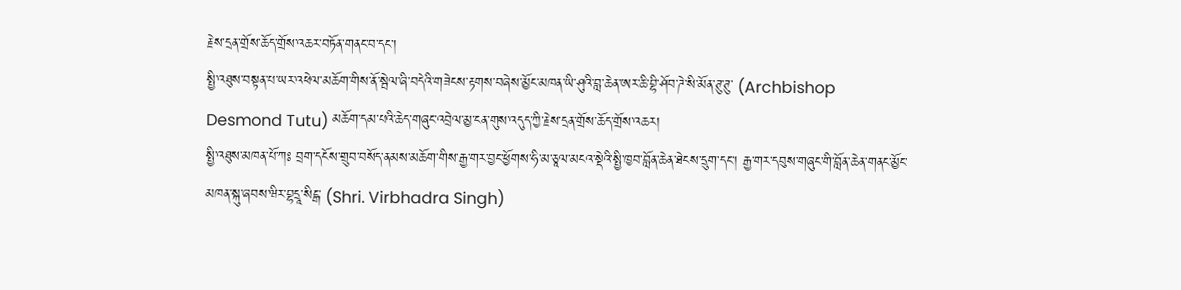རྗེས་དྲན་གྲོས་ཆོད་གྲོས་འཆར་བཏོན་གནང་བ་དང་།
སྤྱི་འཐུས་བསྟན་པ་ཡར་འཕེལ་མཆོག་གིས་ནོ་སྦེལ་ཞི་བདེའི་གཟེངས་རྟགས་བཞེས་མྱོང་མཁན་ཡི་ཤུའི་བླ་ཆེན་ཨར་ཆི་བྷི་ཤོབ་ཌེ་སི་མོན་ཊུ་ཊུ་ (Archbishop Desmond Tutu) མཆོག་དམ་པའི་ཆེད་གཞུང་འབྲེལ་མྱ་ངན་གུས་འདུད་ཀྱི་རྗེས་དྲན་གྲོས་ཆོད་གྲོས་འཆར།
སྤྱི་འཐུས་མཁན་པོ་ཀཿ བྲག་དངོས་གྲུབ་བསོད་ནམས་མཆོག་གིས་རྒྱ་གར་བྱང་ཕྱོགས་ཧི་མ་ཅཱལ་མངའ་སྡེའི་སྤྱི་ཁྱབ་བློན་ཆེན་ཐེངས་དྲུག་དང་། རྒྱ་གར་དབུས་གཞུང་གི་བློན་ཆེན་གནང་མྱོང་མཁན་སྐུ་ཞབས་ཝིར་བྷདྲཱ་སིངྒ་ (Shri. Virbhadra Singh)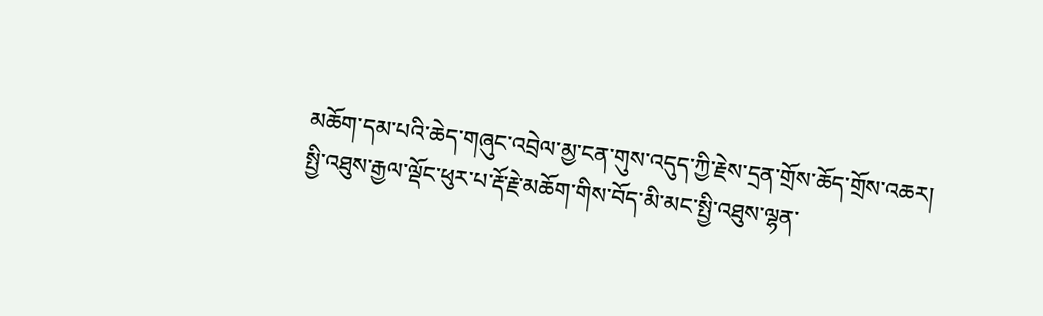མཆོག་དམ་པའི་ཆེད་གཞུང་འབྲེལ་མྱ་ངན་གུས་འདུད་ཀྱི་རྗེས་དྲན་གྲོས་ཆོད་གྲོས་འཆར།
སྤྱི་འཐུས་རྒྱལ་ལྡོང་ཕུར་པ་རྡོ་རྗེ་མཆོག་གིས་བོད་མི་མང་སྤྱི་འཐུས་ལྷན་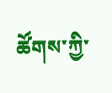ཚོགས་ཀྱི་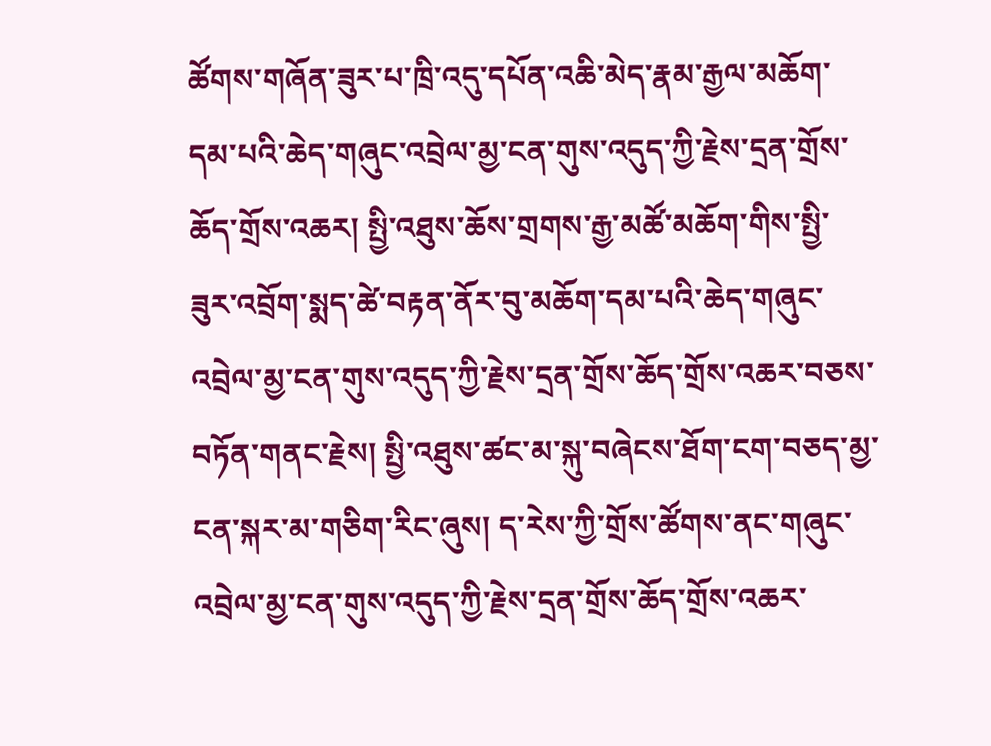ཚོགས་གཞོན་ཟུར་པ་ཁྲི་འདུ་དཔོན་འཆི་མེད་རྣམ་རྒྱལ་མཆོག་དམ་པའི་ཆེད་གཞུང་འབྲེལ་མྱ་ངན་གུས་འདུད་ཀྱི་རྗེས་དྲན་གྲོས་ཆོད་གྲོས་འཆར། སྤྱི་འཐུས་ཆོས་གྲགས་རྒྱ་མཚོ་མཆོག་གིས་སྤྱི་ཟུར་འབྲོག་སྨད་ཚེ་བརྟན་ནོར་བུ་མཆོག་དམ་པའི་ཆེད་གཞུང་འབྲེལ་མྱ་ངན་གུས་འདུད་ཀྱི་རྗེས་དྲན་གྲོས་ཆོད་གྲོས་འཆར་བཅས་བཏོན་གནང་རྗེས། སྤྱི་འཐུས་ཚང་མ་སྐུ་བཞེངས་ཐོག་ངག་བཅད་མྱ་ངན་སྐར་མ་གཅིག་རིང་ཞུས། ད་རེས་ཀྱི་གྲོས་ཚོགས་ནང་གཞུང་འབྲེལ་མྱ་ངན་གུས་འདུད་ཀྱི་རྗེས་དྲན་གྲོས་ཆོད་གྲོས་འཆར་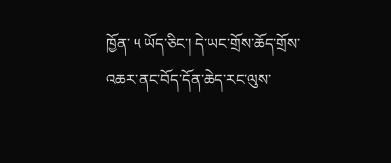ཁྱོན་ ༥ ཡོད་ཅིང་། དེ་ཡང་གྲོས་ཆོད་གྲོས་འཆར་ནང་བོད་དོན་ཆེད་རང་ལུས་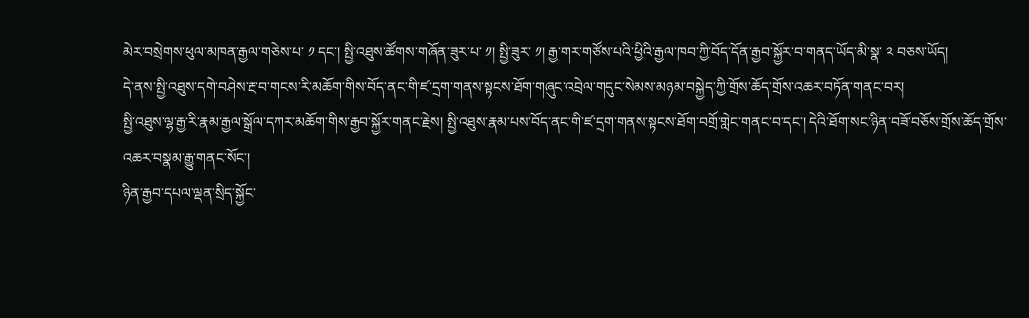མེར་བསྲེགས་ཕུལ་མཁན་རྒྱལ་གཅེས་པ་ ༡ དང་། སྤྱི་འཐུས་ཚོགས་གཞོན་ཟུར་པ་ ༡། སྤྱི་ཟུར་ ༡། རྒྱ་གར་གཙོས་པའི་ཕྱིའི་རྒྱལ་ཁབ་ཀྱི་བོད་དོན་རྒྱབ་སྐྱོར་བ་གནད་ཡོད་མི་སྣ་ ༢ བཅས་ཡོད།
དེ་ནས་སྤྱི་འཐུས་དགེ་བཤེས་རྔ་བ་གངས་རི་མཆོག་གིས་བོད་ནང་གི་ཛ་དྲག་གནས་སྟངས་ཐོག་གཞུང་འབྲེལ་གདུང་སེམས་མཉམ་བསྐྱེད་ཀྱི་གྲོས་ཆོད་གྲོས་འཆར་བཏོན་གནང་བར།
སྤྱི་འཐུས་ལྷ་རྒྱ་རི་རྣམ་རྒྱལ་སྒྲོལ་དཀར་མཆོག་གིས་རྒྱབ་སྐྱོར་གནང་རྗེས། སྤྱི་འཐུས་རྣམ་པས་བོད་ནང་གི་ཛ་དྲག་གནས་སྟངས་ཐོག་བགྲོ་གླེང་གནང་བ་དང་། དེའི་ཐོག་སང་ཉིན་བཟོ་བཅོས་གྲོས་ཆོད་གྲོས་འཆར་བསྣམ་རྒྱུ་གནང་སོང་།
ཉིན་རྒྱབ་དཔལ་ལྡན་སྲིད་སྐྱོང་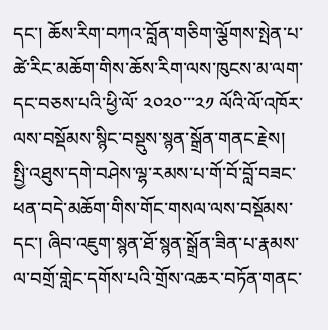དང་། ཆོས་རིག་བཀའ་བློན་གཅིག་ལྕོགས་སྤེན་པ་ཚེ་རིང་མཆོག་གིས་ཆོས་རིག་ལས་ཁུངས་མ་ལག་དང་བཅས་པའི་ཕྱི་ལོ་ ༢༠༢༠་་་༢༡ ལོའི་ལོ་འཁོར་ལས་བསྡོམས་སྙིང་བསྡུས་སྙན་སྒྲོན་གནང་རྗེས།
སྤྱི་འཐུས་དགེ་བཤེས་ལྷ་རམས་པ་གོ་བོ་བློ་བཟང་ཕན་བདེ་མཆོག་གིས་གོང་གསལ་ལས་བསྡོམས་དང་། ཞིབ་འཇུག་སྙན་ཐོ་སྙན་སྒྲོན་ཟིན་པ་རྣམས་ལ་བགྲོ་གླེང་དགོས་པའི་གྲོས་འཆར་བཏོན་གནང་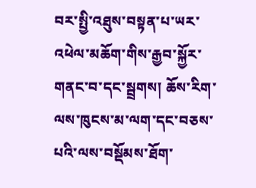བར་སྤྱི་འཐུས་བསྟན་པ་ཡར་འཕེལ་མཆོག་གིས་རྒྱབ་སྐྱོར་གནང་བ་དང་སྦྲགས། ཆོས་རིག་ལས་ཁུངས་མ་ལག་དང་བཅས་པའི་ལས་བསྡོམས་ཐོག་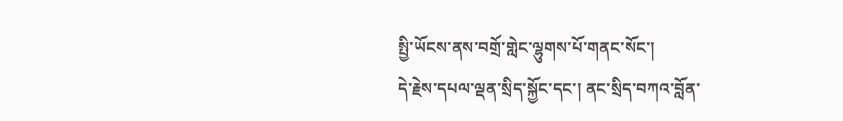སྤྱི་ཡོངས་ནས་བགྲོ་གླེང་ལྷུགས་པོ་གནང་སོང་།
དེ་རྗེས་དཔལ་ལྡན་སྲིད་སྐྱོང་དང་། ནང་སྲིད་བཀའ་བློན་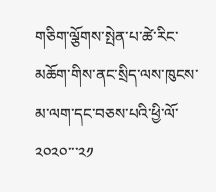གཅིག་ལྕོགས་སྤེན་པ་ཚེ་རིང་མཆོག་གིས་ནང་སྲིད་ལས་ཁུངས་མ་ལག་དང་བཅས་པའི་ཕྱི་ལོ་ ༢༠༢༠་་་༢༡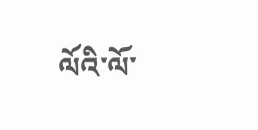ལོའི་ལོ་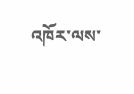འཁོར་ལས་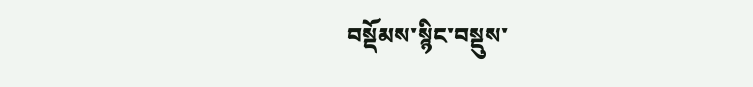བསྡོམས་སྙིང་བསྡུས་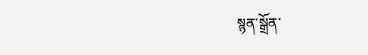སྙན་སྒྲོན་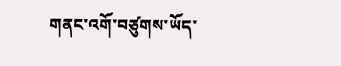གནང་འགོ་བཙུགས་ཡོད་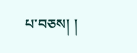པ་བཅས། །